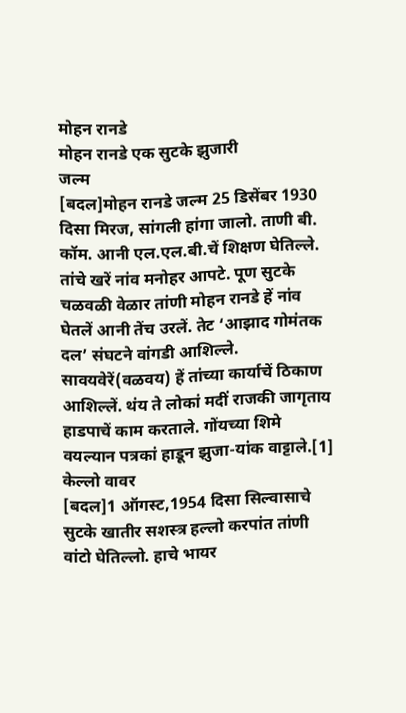मोहन रानडे
मोहन रानडे एक सुटके झुजारी
जल्म
[बदल]मोहन रानडे जल्म 25 डिसेंबर 1930 दिसा मिरज, सांगली हांगा जालो. ताणी बी. कॉम. आनी एल.एल.बी.चें शिक्षण घेतिल्ले. तांचे खरें नांव मनोहर आपटे. पूण सुटके चळवळी वेळार तांणी मोहन रानडे हें नांव घेतलें आनी तेंच उरलें. तेट ‘आझाद गोमंतक दल’ संघटने वांगडी आशिल्ले. सावयवेरें(वळवय) हें तांच्या कार्याचें ठिकाण आशिल्लें. थंय ते लोकां मदीं राजकी जागृताय हाडपाचें काम करताले. गोंयच्या शिमे वयल्यान पत्रकां हाडून झुजा-यांक वाट्टाले.[1]
केल्लो वावर
[बदल]1 ऑगस्ट,1954 दिसा सिल्वासाचे सुटके खातीर सशस्त्र हल्लो करपांत तांणी वांटो घेतिल्लो. हाचे भायर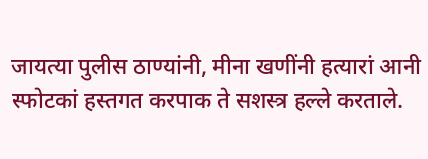जायत्या पुलीस ठाण्यांनी, मीना खणींनी हत्यारां आनी स्फोटकां हस्तगत करपाक ते सशस्त्र हल्ले करताले.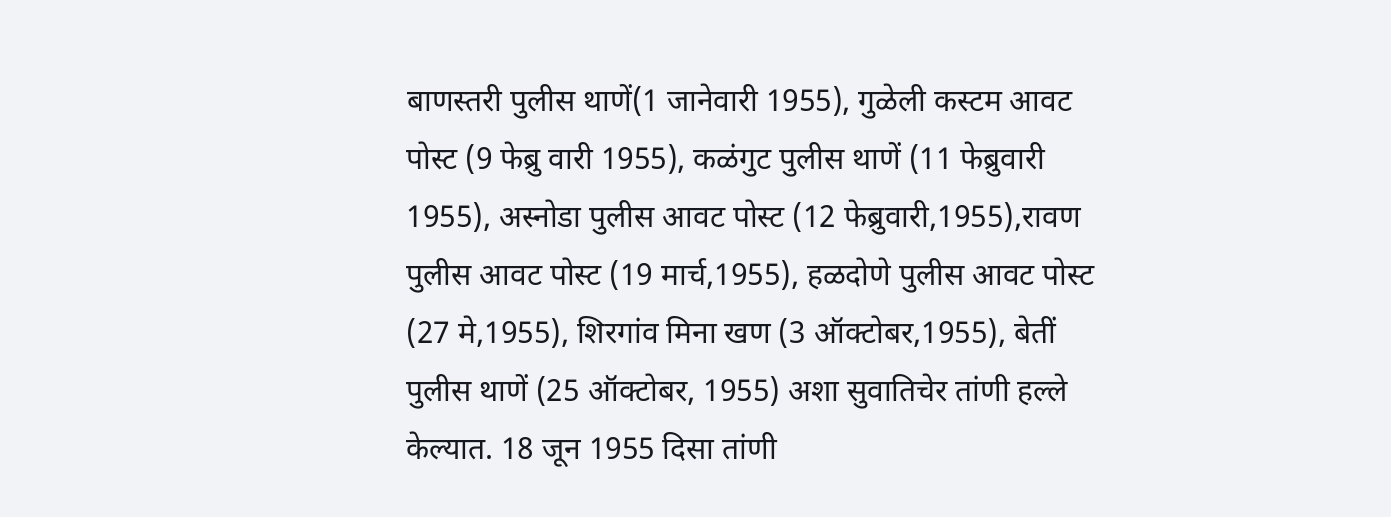बाणस्तरी पुलीस थाणें(1 जानेवारी 1955), गुळेली कस्टम आवट पोस्ट (9 फेब्रु वारी 1955), कळंगुट पुलीस थाणें (11 फेब्रुवारी 1955), अस्नोडा पुलीस आवट पोस्ट (12 फेब्रुवारी,1955),रावण पुलीस आवट पोस्ट (19 मार्च,1955), हळदोणे पुलीस आवट पोस्ट (27 मे,1955), शिरगांव मिना खण (3 ऑक्टोबर,1955), बेतीं पुलीस थाणें (25 ऑक्टोबर, 1955) अशा सुवातिचेर तांणी हल्ले केल्यात. 18 जून 1955 दिसा तांणी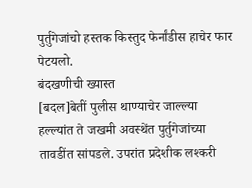पुर्तुगेजांचो हस्तक किस्तुद फेर्नांडीस हाचेर फार पेटयलो.
बंदखणीची ख्यास्त
[बदल]बेतीं पुलीस थाण्याचेर जाल्ल्या हल्ल्यांत ते जखमी अवस्थेंत पुर्तुगेजांच्या तावडींत सांपडले. उपरांत प्रदेशीक लश्करी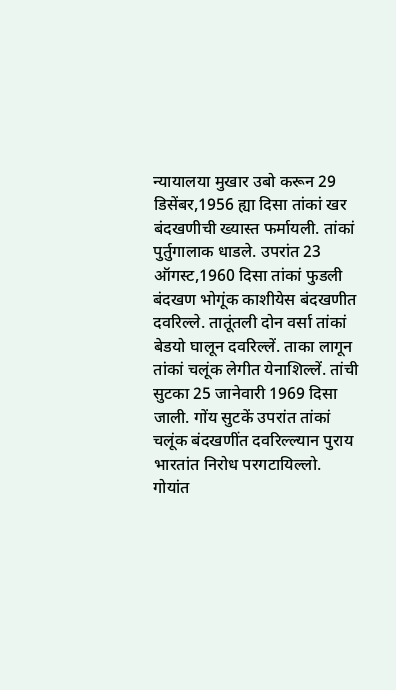न्यायालया मुखार उबो करून 29 डिसेंबर,1956 ह्या दिसा तांकां खर बंदखणीची ख्यास्त फर्मायली. तांकां पुर्तुगालाक धाडले. उपरांत 23 ऑगस्ट,1960 दिसा तांकां फुडली बंदखण भोगूंक काशीयेस बंदखणीत दवरिल्ले. तातूंतली दोन वर्सा तांकां बेडयो घालून दवरिल्लें. ताका लागून तांकां चलूंक लेगीत येनाशिल्लें. तांची सुटका 25 जानेवारी 1969 दिसा जाली. गोंय सुटकें उपरांत तांकां चलूंक बंदखणींत दवरिल्ल्यान पुराय भारतांत निरोध परगटायिल्लो.
गोयांत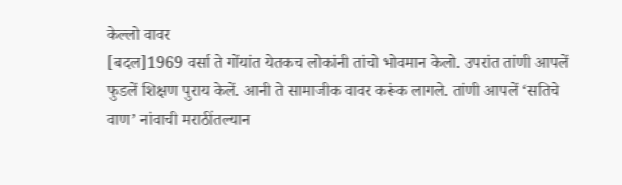केल्लो वावर
[बदल]1969 वर्सा ते गोंयांत येतकच लोकांनी तांचो भोवमान केलो. उपरांत तांणी आपलें फुडलें शिक्षण पुराय केलें. आनी ते सामाजीक वावर करूंक लागले. तांणी आपलें ‘सतिचे वाण’ नांवाची मराठींतल्यान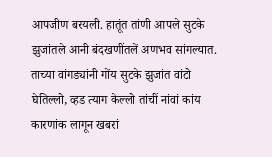आपजीण बरयली. हातूंत तांणी आपले सुटके झुजांतले आनी बंदखणींतलें अणभव सांगल्यात.
ताच्या वांगड्यांनी गोंय सुटके झुजांत वांटो घेतिल्लो, व्हड त्याग केल्लो तांचीं नांवां कांय कारणांक लागून खबरां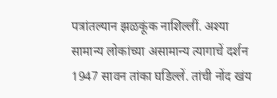पत्रांतल्यान झळकूंक नाशिल्लीं. अश्या सामान्य लोकांच्या असामान्य त्यागाचें दर्शन 1947 सावन तांका घडिल्लें. तांची नोंद खंय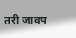तरी जावप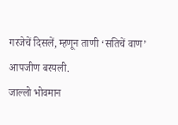गरजेचें दिसलें, म्हणून ताणी ‘सतिचें वाण’ आपजीण बरयली.
जाल्लो भोवमान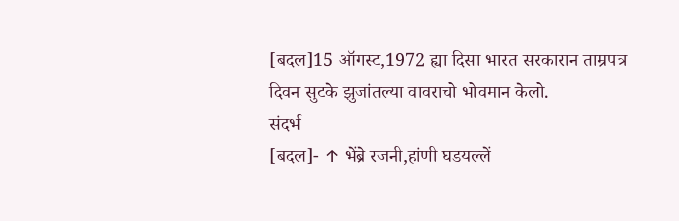[बदल]15 ऑगस्ट,1972 ह्या दिसा भारत सरकारान ताम्रपत्र दिवन सुटके झुजांतल्या वावराचो भोवमान केलो.
संदर्भ
[बदल]- ↑ भेंब्रे रजनी,हांणी घडयल्लें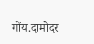गोंय.दामोदर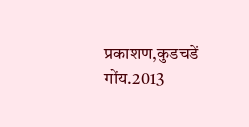प्रकाशण,कुडचडें गोंय.2013